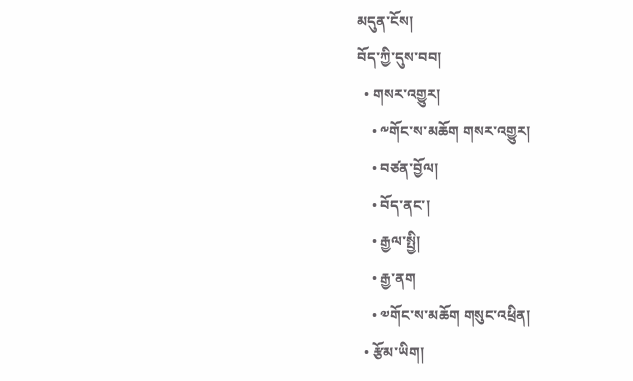མདུན་ངོས།
བོད་ཀྱི་དུས་བབ།
  • གསར་འགྱུར།
    • ༸གོང་ས་མཆོག གསར་འགྱུར།
    • བཙན་བྱོལ།
    • བོད་ནང་།
    • རྒྱལ་སྤྱི།
    • རྒྱ་ནག
    • ༧གོང་ས་མཆོག གསུང་འཕྲིན།
  • རྩོམ་ཡིག།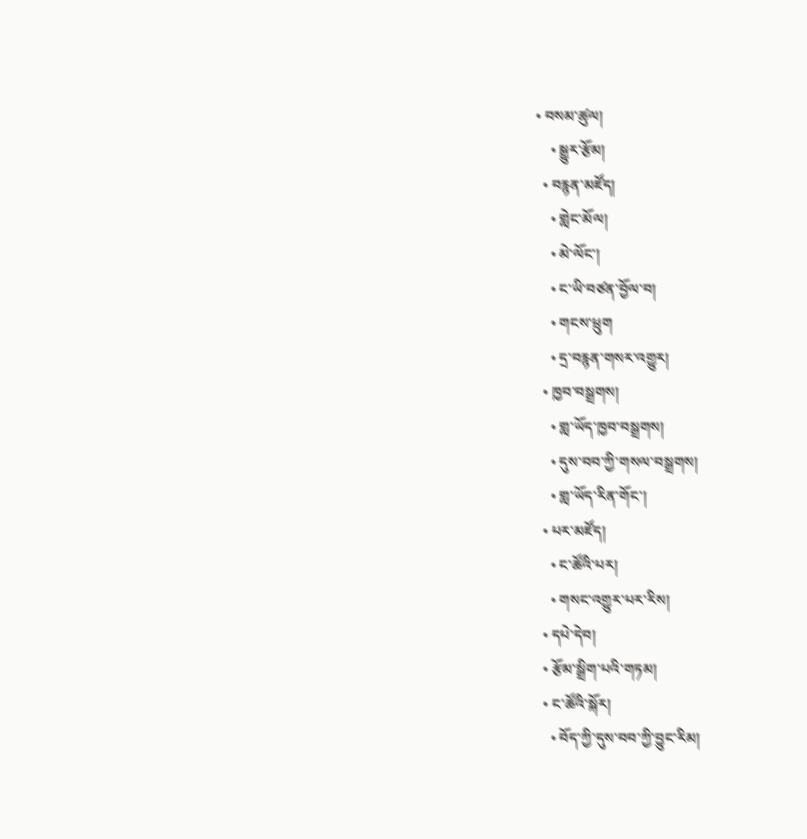• བསམ་ཚུལ།
    • སྒྱུར་རྩོམ།
  • བརྙན་མཛོད།
    • གླེང་མོལ།
    • མེ་ལོང་།
    • ང་ཡི་བཙན་བྱོལ་བ།
    • གངས་ཕྲུག
    • དྲ་བརྙན་གསར་འགྱུར།
  • ཁྱབ་བསྒྲགས།
    • གླ་ཡོད་ཁྱབ་བསྒྲགས།
    • དུས་བབ་ཀྱི་གསལ་བསྒྲགས།
    • གླ་ཡོད་རིན་གོང་།
  • པར་མཛོད།
    • ང་ཚོའི་པར།
    • གསང་འགྱུར་པར་རིས།
  • དཔེ་དེབ།
  • རྩོམ་སྒྲིག་པའི་གཏམ།
  • ང་ཚོའི་སྐོར།
    • བོད་ཀྱི་དུས་བབ་ཀྱི་བྱུང་རིམ།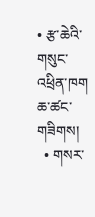• རྩ་ཆེའི་གསུང་འཕྲིན་ཁག
ཆ་ཚང་གཟིགས།
  • གསར་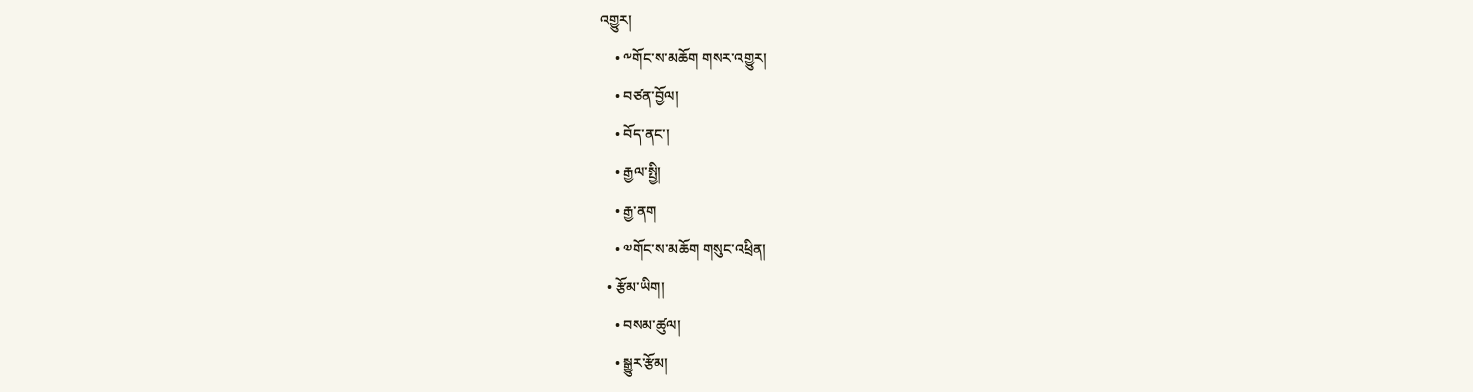འགྱུར།
    • ༸གོང་ས་མཆོག གསར་འགྱུར།
    • བཙན་བྱོལ།
    • བོད་ནང་།
    • རྒྱལ་སྤྱི།
    • རྒྱ་ནག
    • ༧གོང་ས་མཆོག གསུང་འཕྲིན།
  • རྩོམ་ཡིག།
    • བསམ་ཚུལ།
    • སྒྱུར་རྩོམ།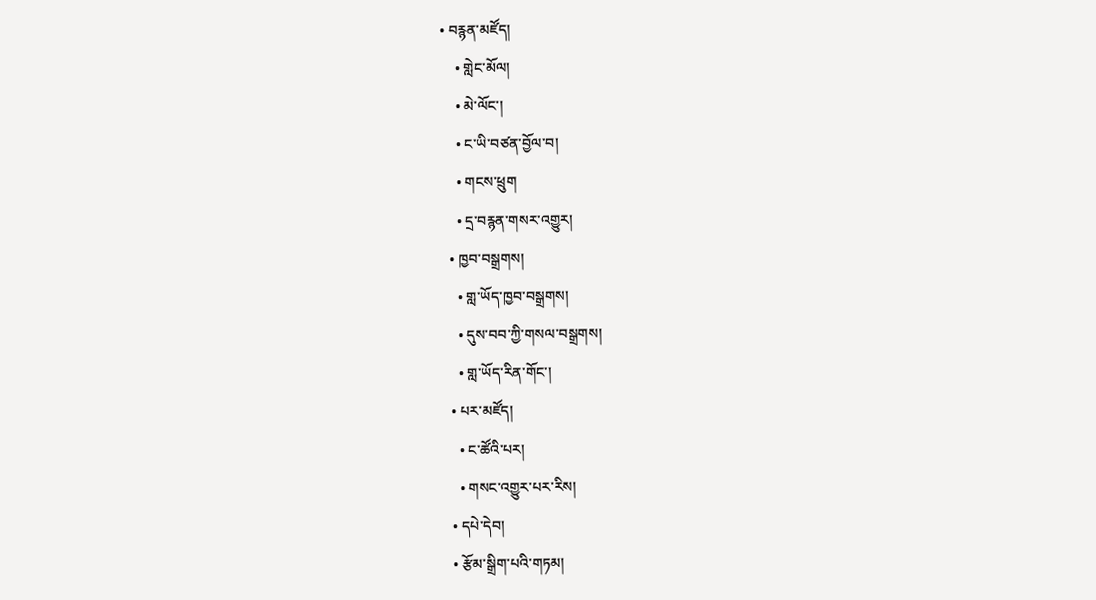• བརྙན་མཛོད།
    • གླེང་མོལ།
    • མེ་ལོང་།
    • ང་ཡི་བཙན་བྱོལ་བ།
    • གངས་ཕྲུག
    • དྲ་བརྙན་གསར་འགྱུར།
  • ཁྱབ་བསྒྲགས།
    • གླ་ཡོད་ཁྱབ་བསྒྲགས།
    • དུས་བབ་ཀྱི་གསལ་བསྒྲགས།
    • གླ་ཡོད་རིན་གོང་།
  • པར་མཛོད།
    • ང་ཚོའི་པར།
    • གསང་འགྱུར་པར་རིས།
  • དཔེ་དེབ།
  • རྩོམ་སྒྲིག་པའི་གཏམ།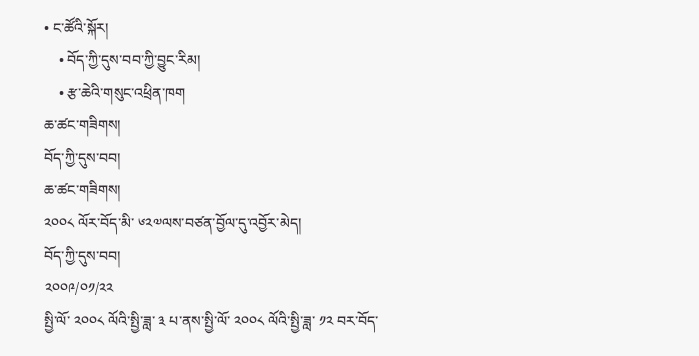• ང་ཚོའི་སྐོར།
    • བོད་ཀྱི་དུས་བབ་ཀྱི་བྱུང་རིམ།
    • རྩ་ཆེའི་གསུང་འཕྲིན་ཁག
ཆ་ཚང་གཟིགས།
བོད་ཀྱི་དུས་བབ།
ཆ་ཚང་གཟིགས།
༢༠༠༨ ལོར་བོད་མི་ ༦༢༧ལས་བཙན་བྱོལ་དུ་འབྱོར་མེད།
བོད་ཀྱི་དུས་བབ།
༢༠༠༩/༠༡/༢༢
སྤྱི་ལོ་ ༢༠༠༨ ལོའི་སྤྱི་ཟླ་ ༣ པ་ནས་སྤྱི་ལོ་ ༢༠༠༨ ལོའི་སྤྱི་ཟླ་ ༡༢ བར་བོད་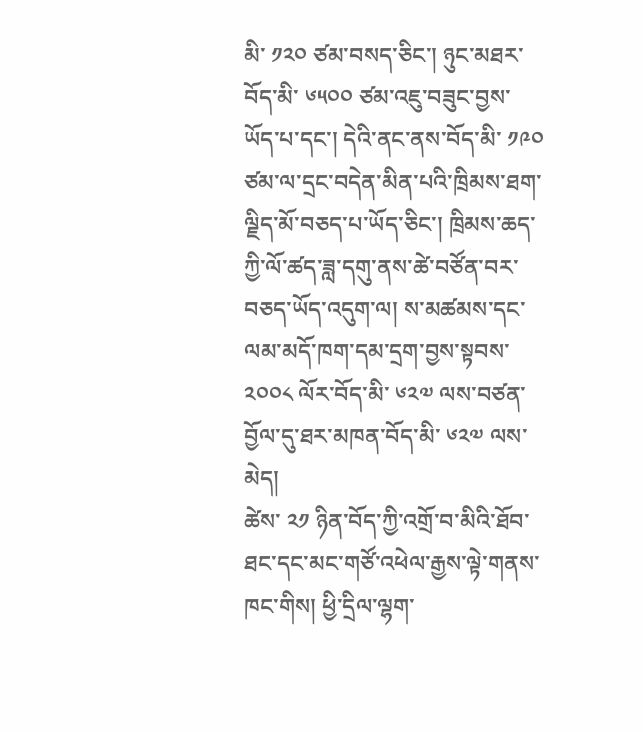མི་ ༡༢༠ ཙམ་བསད་ཅིང་། ཉུང་མཐར་བོད་མི་ ༦༥༠༠ ཙམ་འཇུ་བཟུང་བྱས་ཡོད་པ་དང་། དེའི་ནང་ནས་བོད་མི་ ༡༩༠ ཙམ་ལ་དྲང་བདེན་མིན་པའི་ཁྲིམས་ཐག་ལྗིད་མོ་བཅད་པ་ཡོད་ཅིང་། ཁྲིམས་ཆད་ཀྱི་ལོ་ཚད་ཟླ་དགུ་ནས་ཚེ་བཙོན་བར་བཅད་ཡོད་འདུག་ལ། ས་མཚམས་དང་ལམ་མདོ་ཁག་དམ་དྲག་བྱས་སྟབས་ ༢༠༠༨ ལོར་བོད་མི་ ༦༢༧ ལས་བཙན་བྱོལ་དུ་ཐར་མཁན་བོད་མི་ ༦༢༧ ལས་མེད།
ཚེས་ ༢༡ ཉིན་བོད་ཀྱི་འགྲོ་བ་མིའི་ཐོབ་ཐང་དང་མང་གཙོ་འཕེལ་རྒྱས་ལྟེ་གནས་ཁང་གིས། ཕྱི་དྲིལ་ལྷག་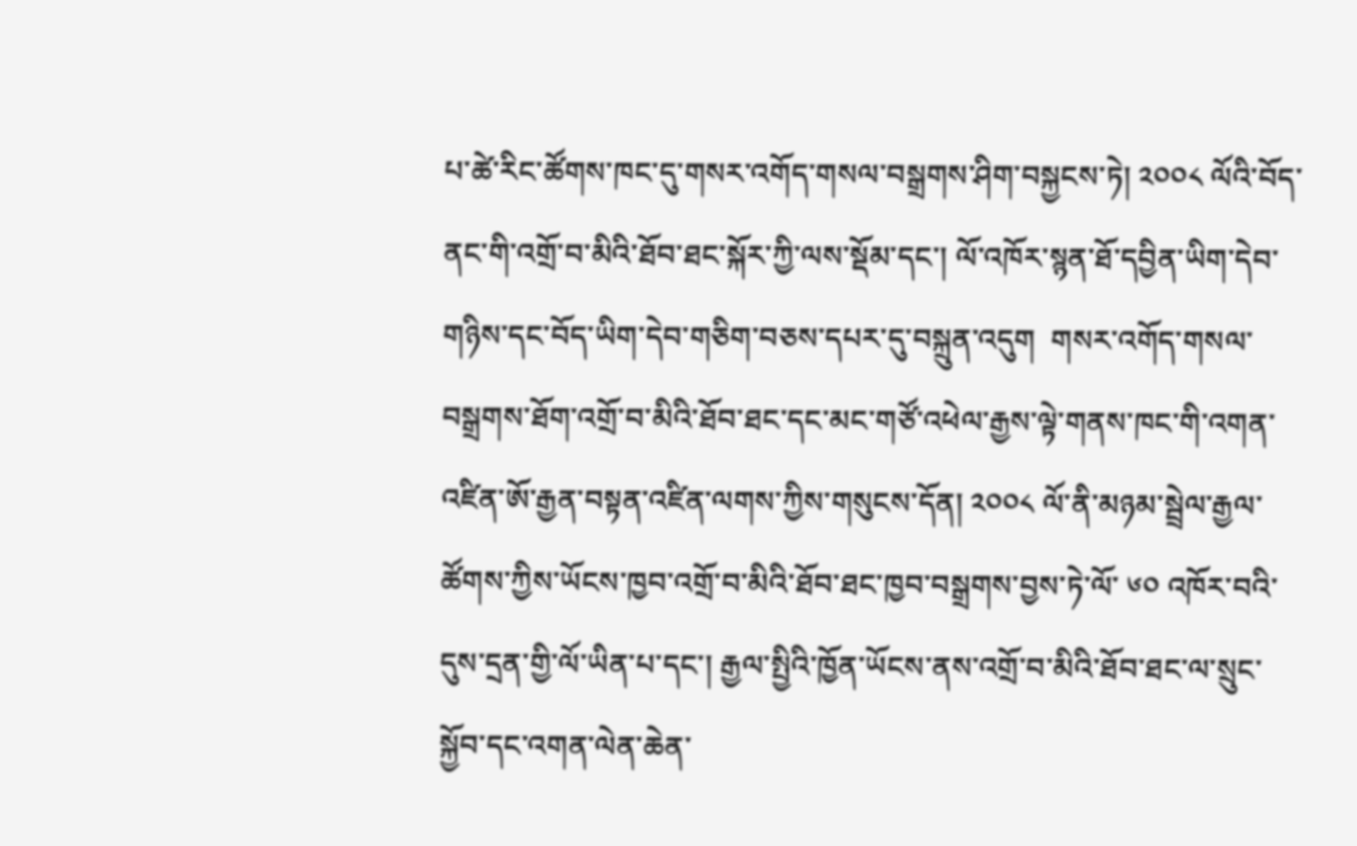པ་ཚེ་རིང་ཚོགས་ཁང་དུ་གསར་འགོད་གསལ་བསྒྲགས་ཤིག་བསྐྱངས་ཏེ། ༢༠༠༨ ལོའི་བོད་ནང་གི་འགྲོ་བ་མིའི་ཐོབ་ཐང་སྐོར་ཀྱི་ལས་སྡོམ་དང་། ལོ་འཁོར་སྙན་ཐོ་དབྱིན་ཡིག་དེབ་གཉིས་དང་བོད་ཡིག་དེབ་གཅིག་བཅས་དཔར་དུ་བསྐྲུན་འདུག  གསར་འགོད་གསལ་བསྒྲགས་ཐོག་འགྲོ་བ་མིའི་ཐོབ་ཐང་དང་མང་གཙོ་འཕེལ་རྒྱས་ལྟེ་གནས་ཁང་གི་འགན་འཛིན་ཨོ་རྒྱན་བསྟན་འཛིན་ལགས་ཀྱིས་གསུངས་དོན། ༢༠༠༨ ལོ་ནི་མཉམ་སྦྲེལ་རྒྱལ་ཚོགས་ཀྱིས་ཡོངས་ཁྱབ་འགྲོ་བ་མིའི་ཐོབ་ཐང་ཁྱབ་བསྒྲགས་བྱས་ཏེ་ལོ་ ༦༠ འཁོར་བའི་དུས་དྲན་གྱི་ལོ་ཡིན་པ་དང་། རྒྱལ་སྤྱིའི་ཁྱོན་ཡོངས་ནས་འགྲོ་བ་མིའི་ཐོབ་ཐང་ལ་སྲུང་སྐྱོབ་དང་འགན་ལེན་ཆེན་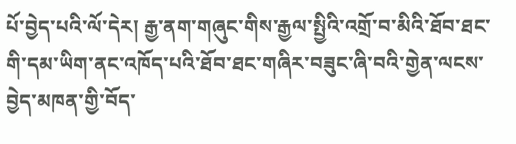པོ་བྱེད་པའི་ལོ་དེར། རྒྱ་ནག་གཞུང་གིས་རྒྱལ་སྤྱིའི་འགྲོ་བ་མིའི་ཐོབ་ཐང་གི་དམ་ཡིག་ནང་འཁོད་པའི་ཐོབ་ཐང་གཞིར་བཟུང་ཞི་བའི་གྱེན་ལངས་བྱེད་མཁན་གྱི་བོད་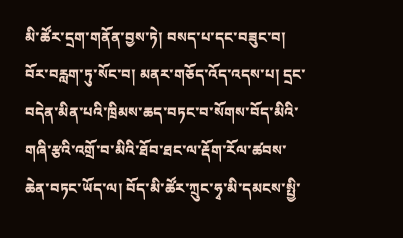མི་ཚོར་དྲག་གནོན་བྱས་ཏེ། བསད་པ་དང་བཟུང་བ། བོར་བརླག་ཏུ་སོང་བ། མནར་གཅོད་འོད་འདས་པ། དྲང་བདེན་མིན་པའི་ཁྲིམས་ཆད་བཏང་བ་སོགས་བོད་མིའི་གཞི་རྩའི་འགྲོ་བ་མིའི་ཐོབ་ཐང་ལ་རྡོག་རོལ་ཚབས་ཆེན་བཏང་ཡོད་ལ། བོད་མི་ཚོར་ཀྲུང་ཧྭ་མི་དམངས་སྤྱི་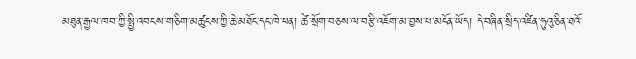མཐུན་རྒྱལ་ཁབ་ཀྱི་སྤྱི་འབངས་གཅིག་མཚུངས་ཀྱི་ཆེ་མཐོང་དང་ཁེ་ཕན། ཚེ་སྲོག་བཅས་ལ་བརྩི་འཇོག་མ་བྱས་པ་མངོན་ཡོད། དེ་བཞིན་སྲིད་འཛིན་ཧུའུ་ཅིན་ཐའོ་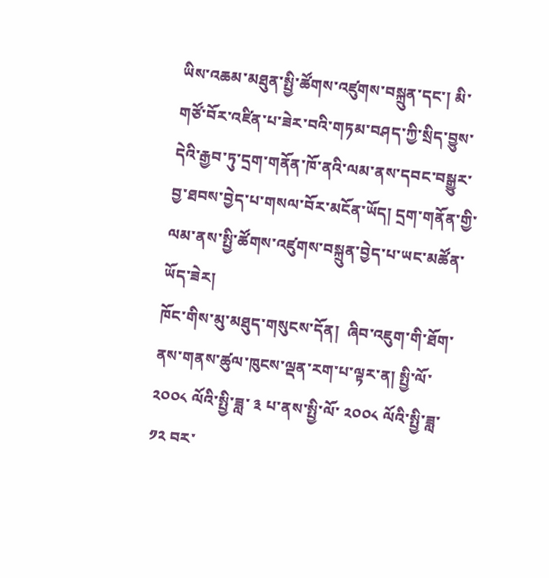ཡིས་འཆམ་མཐུན་སྤྱི་ཚོགས་འཛུགས་བསྐྲུན་དང་། མི་གཙོ་བོར་འཛིན་པ་ཟེར་བའི་གཏམ་བཤད་ཀྱི་སྲིད་བྱུས་དེའི་རྒྱབ་ཏུ་དྲག་གནོན་ཁོ་ནའི་ལམ་ནས་དབང་བསྒྱུར་བྱ་ཐབས་བྱེད་པ་གསལ་བོར་མངོན་ཡོད། དྲག་གནོན་གྱི་ལམ་ནས་སྤྱི་ཚོགས་འཛུགས་བསྐྲུན་བྱེད་པ་ཡང་མཚོན་ཡོད་ཟེར།
ཁོང་གིས་མུ་མཐུད་གསུངས་དོན།  ཞིབ་འཇུག་གི་ཐོག་ནས་གནས་ཚུལ་ཁུངས་ལྡན་རག་པ་ལྟར་ན། སྤྱི་ལོ་ ༢༠༠༨ ལོའི་སྤྱི་ཟླ་ ༣ པ་ནས་སྤྱི་ལོ་ ༢༠༠༨ ལོའི་སྤྱི་ཟླ་ ༡༢ བར་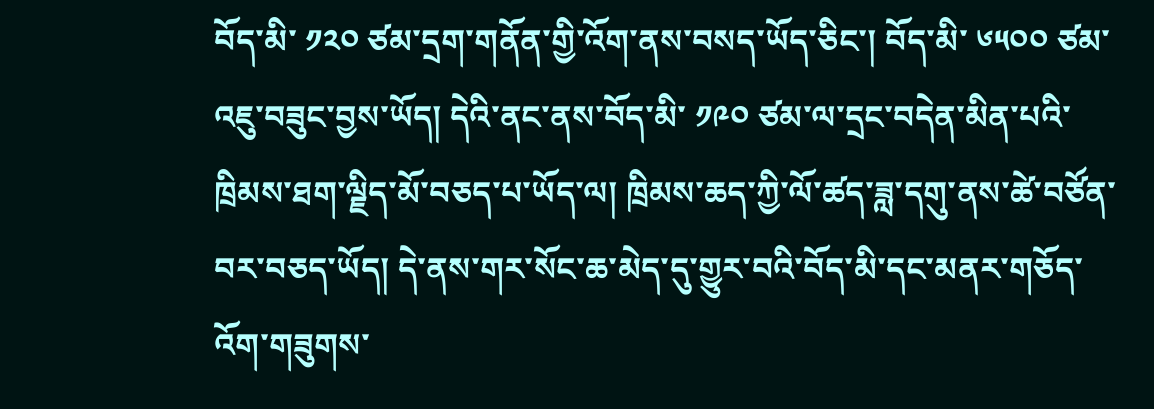བོད་མི་ ༡༢༠ ཙམ་དྲག་གནོན་གྱི་འོག་ནས་བསད་ཡོད་ཅིང་། བོད་མི་ ༦༥༠༠ ཙམ་འཇུ་བཟུང་བྱས་ཡོད། དེའི་ནང་ནས་བོད་མི་ ༡༩༠ ཙམ་ལ་དྲང་བདེན་མིན་པའི་ཁྲིམས་ཐག་ལྗིད་མོ་བཅད་པ་ཡོད་ལ། ཁྲིམས་ཆད་ཀྱི་ལོ་ཚད་ཟླ་དགུ་ནས་ཚེ་བཙོན་བར་བཅད་ཡོད། དེ་ནས་གར་སོང་ཆ་མེད་དུ་གྱུར་བའི་བོད་མི་དང་མནར་གཅོད་འོག་གཟུགས་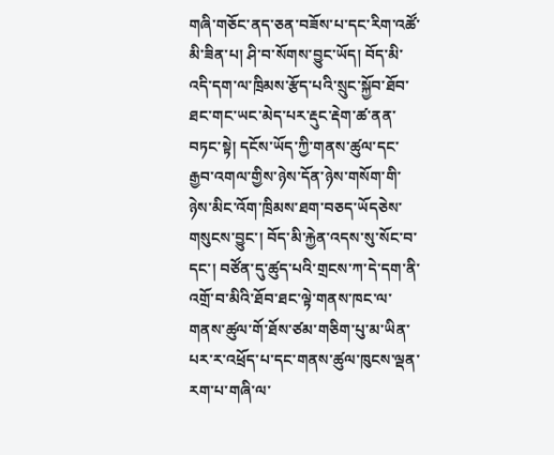གཞི་གཅོང་ནད་ཅན་བཟོས་པ་དང་རིག་འཚོ་མི་ཟིན་པ། ཤི་བ་སོགས་བྱུང་ཡོད། བོད་མི་འདི་དག་ལ་ཁྲིམས་རྩོད་པའི་སྲུང་སྐྱོབ་ཐོབ་ཐང་གང་ཡང་མེད་པར་རྡུང་རྡེག་ཚ་ནན་བཏང་སྟེ། དངོས་ཡོད་ཀྱི་གནས་ཚུལ་དང་རྒྱབ་འགལ་གྱིས་ཉེས་དོན་ཉེས་གསོག་གི་ཉེས་མིང་འོག་ཁྲིམས་ཐག་བཅད་ཡོདཅེས་གསུངས་བྱུང་། བོད་མི་རྐྱེན་འདས་སུ་སོང་བ་དང་། བཙོན་དུ་ཚུད་པའི་གྲངས་ཀ་དེ་དག་ནི་འགྲོ་བ་མིའི་ཐོབ་ཐང་ལྟེ་གནས་ཁང་ལ་གནས་ཚུལ་གོ་ཐོས་ཙམ་གཅིག་པུ་མ་ཡིན་པར་ར་འཕྲོད་པ་དང་གནས་ཚུལ་ཁུངས་ལྡན་རག་པ་གཞི་ལ་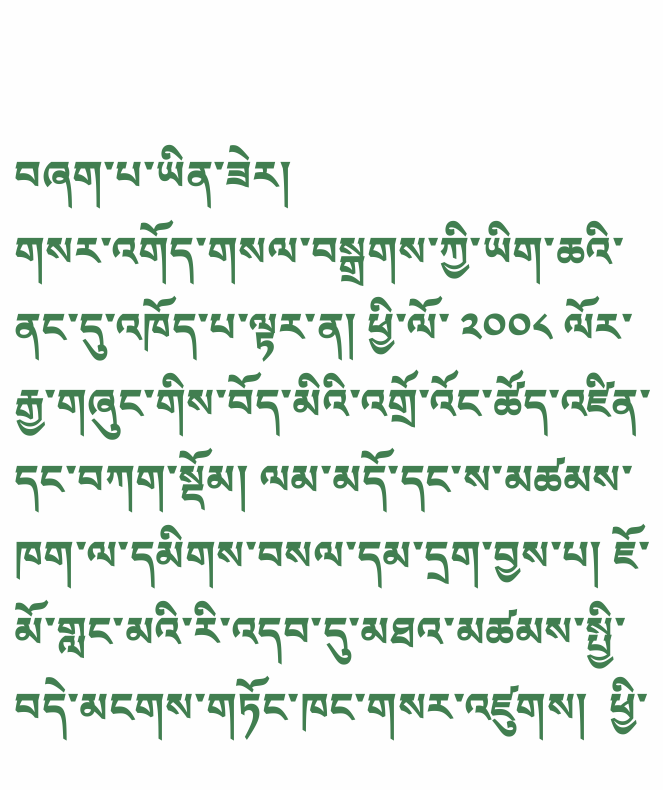བཞག་པ་ཡིན་ཟེར།
གསར་འགོད་གསལ་བསྒྲགས་ཀྱི་ཡིག་ཆའི་ནང་དུ་འཁོད་པ་ལྟར་ན། ཕྱི་ལོ་ ༢༠༠༨ ལོར་རྒྱ་གཞུང་གིས་བོད་མིའི་འགྲོ་འོང་ཚོད་འཛིན་དང་བཀག་སྡོམ། ལམ་མདོ་དང་ས་མཚམས་ཁག་ལ་དམིགས་བསལ་དམ་དྲག་བྱས་པ། ཇོ་མོ་གླང་མའི་རི་འདབ་དུ་མཐའ་མཚམས་སྤྱི་བདེ་མངགས་གཏོང་ཁང་གསར་འཛུགས།  ཕྱི་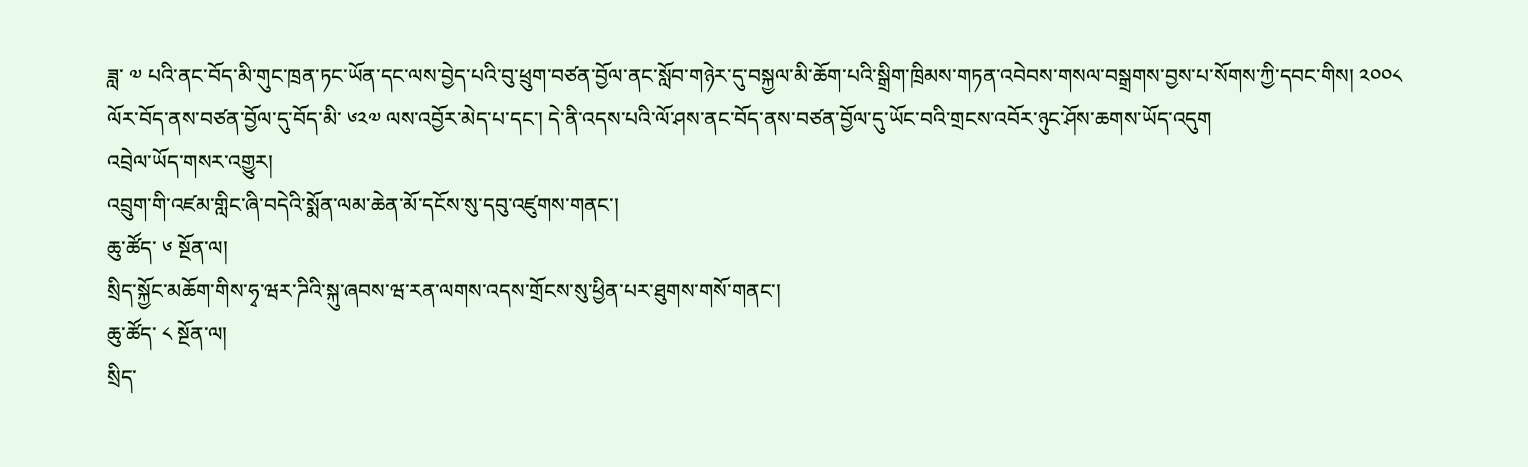ཟླ་ ༧ པའི་ནང་བོད་མི་གུང་ཁྲན་ཏང་ཡོན་དང་ལས་བྱེད་པའི་བུ་ཕྲུག་བཙན་བྱོལ་ནང་སློབ་གཉེར་དུ་བསྐྱལ་མི་ཆོག་པའི་སྒྲིག་ཁྲིམས་གཏན་འབེབས་གསལ་བསྒྲགས་བྱས་པ་སོགས་ཀྱི་དབང་གིས། ༢༠༠༨ ལོར་བོད་ནས་བཙན་བྱོལ་དུ་བོད་མི་ ༦༢༧ ལས་འབྱོར་མེད་པ་དང་། དེ་ནི་འདས་པའི་ལོ་ཤས་ནང་བོད་ནས་བཙན་བྱོལ་དུ་ཡོང་བའི་གྲངས་འབོར་ཉུང་ཤོས་ཆགས་ཡོད་འདུག
འབྲེལ་ཡོད་གསར་འགྱུར།
འབྲུག་གི་འཛམ་གླིང་ཞི་བདེའི་སྨོན་ལམ་ཆེན་མོ་དངོས་སུ་དབུ་འཛུགས་གནང་།
ཆུ་ཚོད་ ༦ སྔོན་ལ།
སྲིད་སྐྱོང་མཆོག་གིས་ཧྭ་ཝར་ཌིའི་སྐུ་ཞབས་ཝ་རན་ལགས་འདས་གྲོངས་སུ་ཕྱིན་པར་ཐུགས་གསོ་གནང་།
ཆུ་ཚོད་ ༨ སྔོན་ལ།
སྲིད་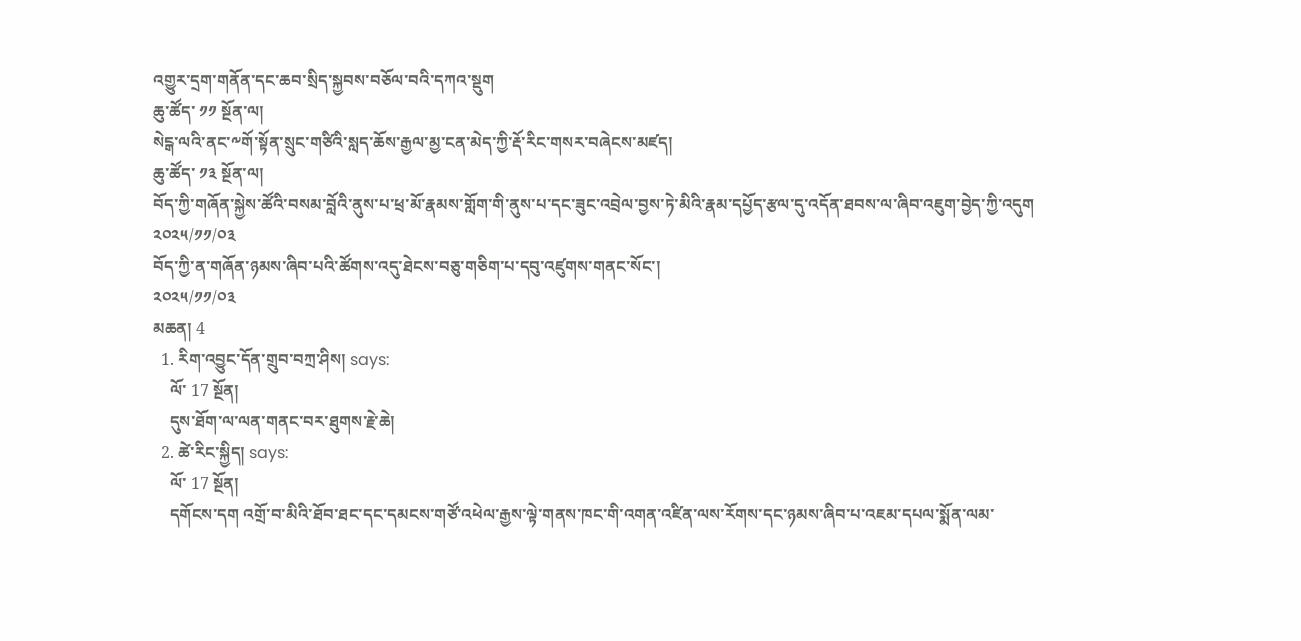འགྱུར་དྲག་གནོན་དང་ཆབ་སྲིད་སྐྱབས་བཅོལ་བའི་དཀའ་སྡུག
ཆུ་ཚོད་ ༡༡ སྔོན་ལ།
སེངྒ་ལའི་ནང་༸གོ་སྟོན་སྲུང་གཙིའི་སླད་ཆོས་རྒྱལ་མྱ་ངན་མེད་ཀྱི་རྡོ་རིང་གསར་བཞེངས་མཛད།
ཆུ་ཚོད་ ༡༣ སྔོན་ལ།
བོད་ཀྱི་གཞོན་སྐྱེས་ཚོའི་བསམ་བློའི་ནུས་པ་ཕྲ་མོ་རྣམས་གློག་གི་ནུས་པ་དང་ཟུང་འབྲེལ་བྱས་ཏེ་མིའི་རྣམ་དཔྱོད་རྩལ་དུ་འདོན་ཐབས་ལ་ཞིབ་འཇུག་བྱེད་ཀྱི་འདུག
༢༠༢༥/༡༡/༠༣
བོད་ཀྱི་ན་གཞོན་ཉམས་ཞིབ་པའི་ཚོགས་འདུ་ཐེངས་བཅུ་གཅིག་པ་དབུ་འཛུགས་གནང་སོང་།
༢༠༢༥/༡༡/༠༣
མཆན། 4
  1. རིག་འབྱུང་དོན་གྲུབ་བཀྲ་ཤིས། says:
    ལོ་ 17 སྔོན།
    དུས་ཐོག་ལ་ལན་གནང་བར་ཐུགས་རྗེ་ཆེ།
  2. ཚེ་རིང་སྐྱིད། says:
    ལོ་ 17 སྔོན།
    དགོངས་དག འགྲོ་བ་མིའི་ཐོབ་ཐང་དང་དམངས་གཙོ་འཕེལ་རྒྱས་ལྟེ་གནས་ཁང་གི་འགན་འཛིན་ལས་རོགས་དང་ཉམས་ཞིབ་པ་འཇམ་དཔལ་སྨོན་ལམ་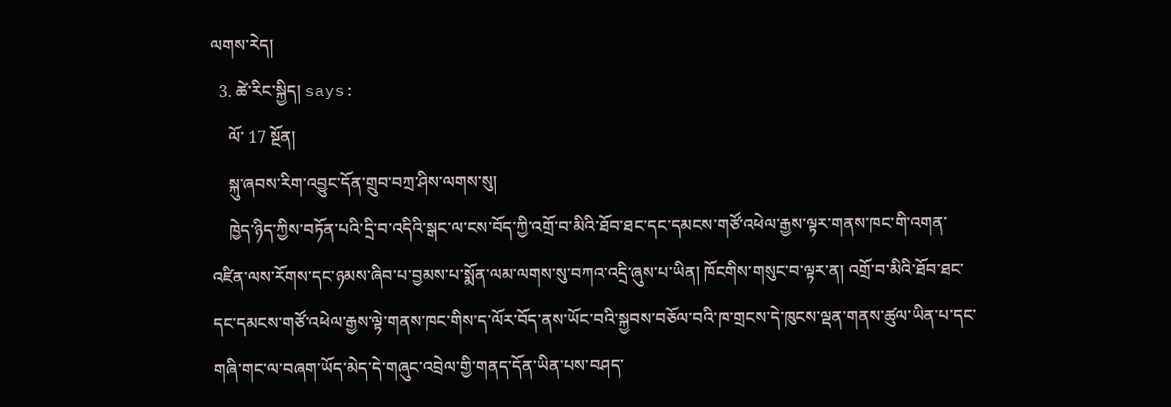ལགས་རེད།
  3. ཚེ་རིང་སྐྱིད། says:
    ལོ་ 17 སྔོན།
    སྐུ་ཞབས་རིག་འབྱུང་དོན་གྲུབ་བཀྲ་ཤིས་ལགས་སུ།
    ཁྱེད་ཉིད་ཀྱིས་བཏོན་པའི་དྲི་བ་འདིའི་སྒང་ལ་ངས་བོད་ཀྱི་འགྲོ་བ་མིའི་ཐོབ་ཐང་དང་དམངས་གཙོ་འཕེལ་རྒྱས་ལྟར་གནས་ཁང་གི་འགན་འཛིན་ལས་རོགས་དང་ཉམས་ཞིབ་པ་བྱམས་པ་སྨོན་ལམ་ལགས་སུ་བཀའ་འདྲི་ཞུས་པ་ཡིན། ཁོངགིས་གསུང་བ་ལྟར་ན། འགྲོ་བ་མིའི་ཐོབ་ཐང་དང་དམངས་གཙོ་འཕེལ་རྒྱས་ལྟེ་གནས་ཁང་གིས་ད་ལོར་བོད་ནས་ཡོང་བའི་སྐྱབས་བཅོལ་བའི་ཁ་གྲངས་དེ་ཁུངས་ལྡན་གནས་ཚུལ་ཡིན་པ་དང་གཞི་གང་ལ་བཞག་ཡོད་མེད་དེ་གཞུང་འབྲེལ་གྱི་གནད་དོན་ཡིན་པས་བཤད་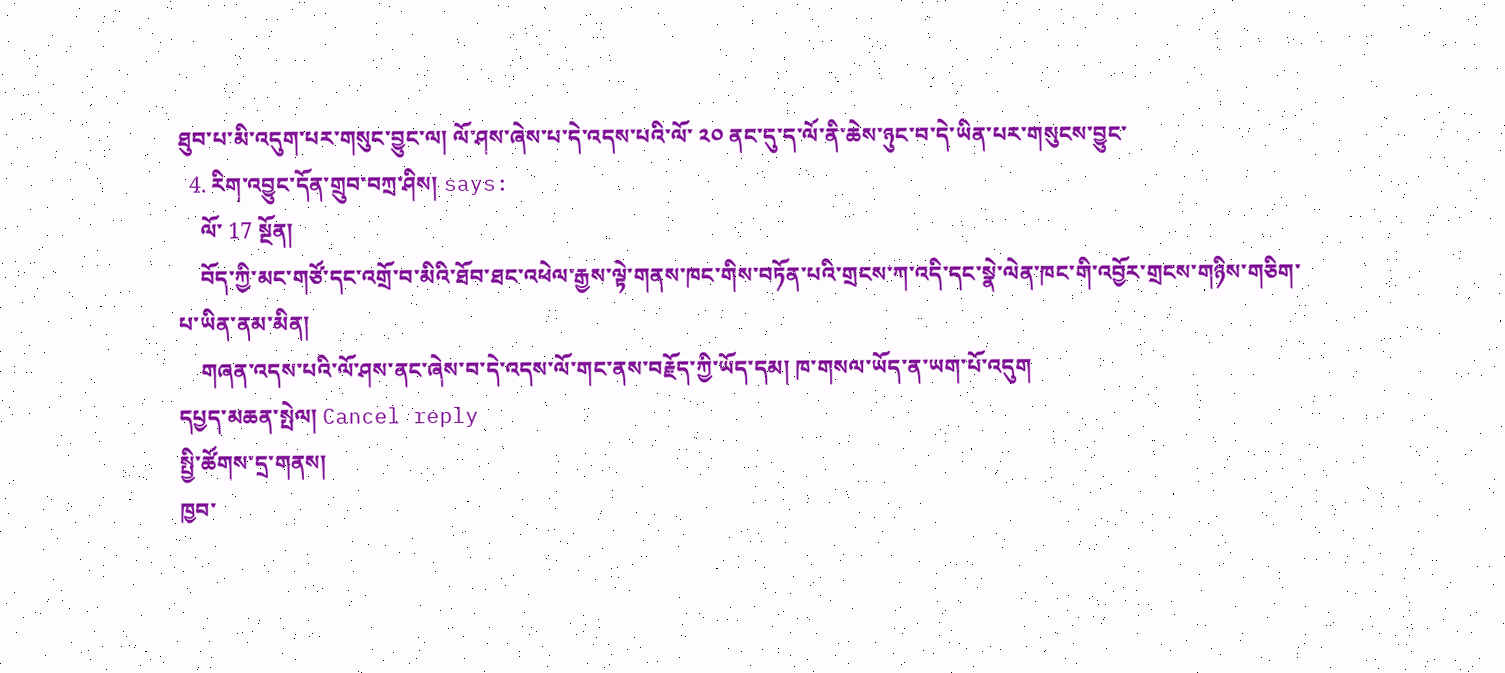ཐུབ་པ་མི་འདུག་པར་གསུང་བྱུང་ལ། ལོ་ཤས་ཞེས་པ་དེ་འདས་པའི་ལོ་ ༢༠ ནང་དུ་ད་ལོ་ནི་ཆེས་ཉུང་བ་དེ་ཡིན་པར་གསུངས་བྱུང་
  4. རིག་འབྱུང་དོན་གྲུབ་བཀྲ་ཤིས། says:
    ལོ་ 17 སྔོན།
    བོད་ཀྱི་མང་གཙོ་དང་འགྲོ་བ་མིའི་ཐོབ་ཐང་འཕེལ་རྒྱས་ལྟེ་གནས་ཁང་གིས་བཏོན་པའི་གྲངས་ཀ་འདི་དང་སྣེ་ལེན་ཁང་གི་འབྱོར་གྲངས་གཉིས་གཅིག་པ་ཡིན་ནམ་མིན།
    གཞན་འདས་པའི་ལོ་ཤས་ནང་ཞེས་བ་དེ་འདས་ལོ་གང་ནས་བརྗོད་ཀྱི་ཡོད་དམ། ཁ་གསལ་ཡོད་ན་ཡག་པོ་འདུག
དཔྱད་མཆན་སྤེལ། Cancel reply
སྤྱི་ཚོགས་དྲ་གནས།
ཁྱབ་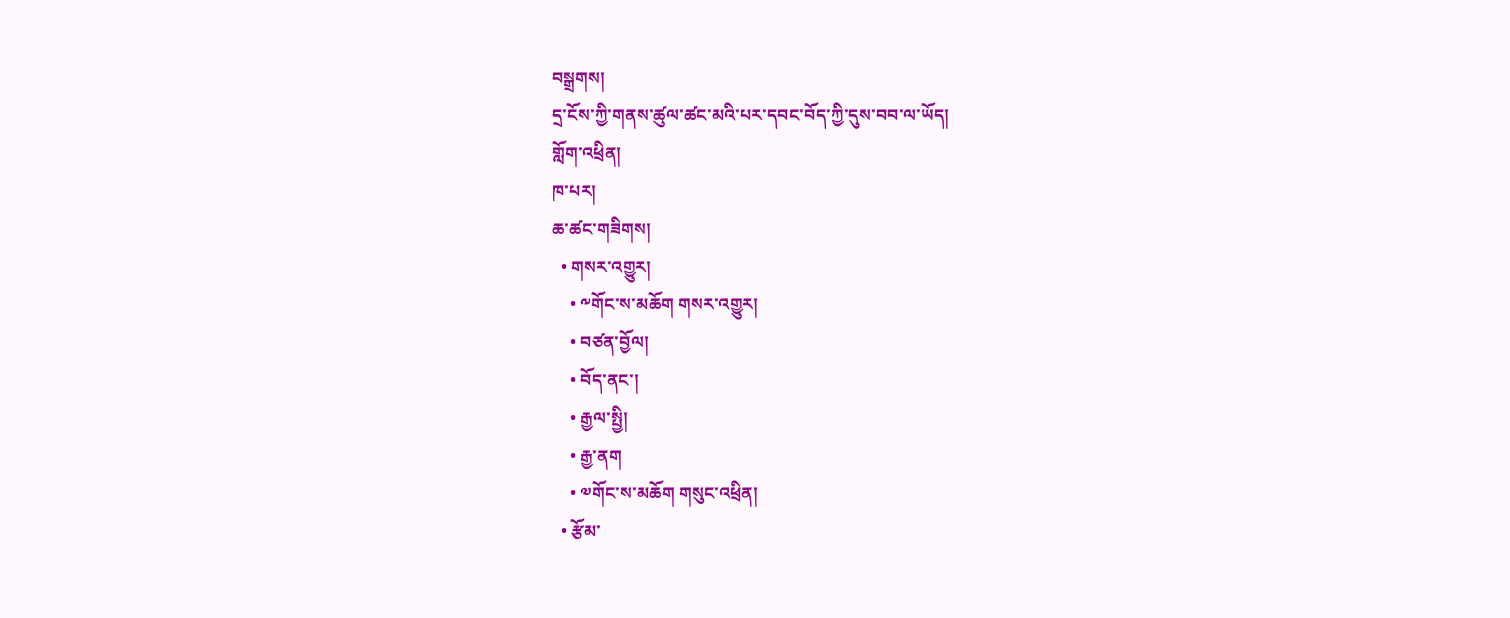བསྒྲགས།
དྲ་ངོས་ཀྱི་གནས་ཚུལ་ཚང་མའི་པར་དབང་བོད་ཀྱི་དུས་བབ་ལ་ཡོད།
གློག་འཕྲིན།
ཁ་པར།
ཆ་ཚང་གཟིགས།
  • གསར་འགྱུར།
    • ༸གོང་ས་མཆོག གསར་འགྱུར།
    • བཙན་བྱོལ།
    • བོད་ནང་།
    • རྒྱལ་སྤྱི།
    • རྒྱ་ནག
    • ༧གོང་ས་མཆོག གསུང་འཕྲིན།
  • རྩོམ་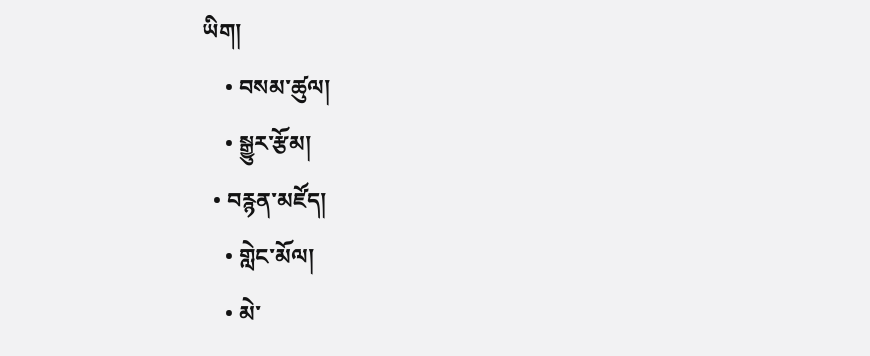ཡིག།
    • བསམ་ཚུལ།
    • སྒྱུར་རྩོམ།
  • བརྙན་མཛོད།
    • གླེང་མོལ།
    • མེ་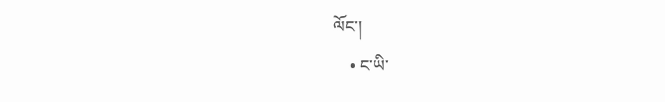ལོང་།
    • ང་ཡི་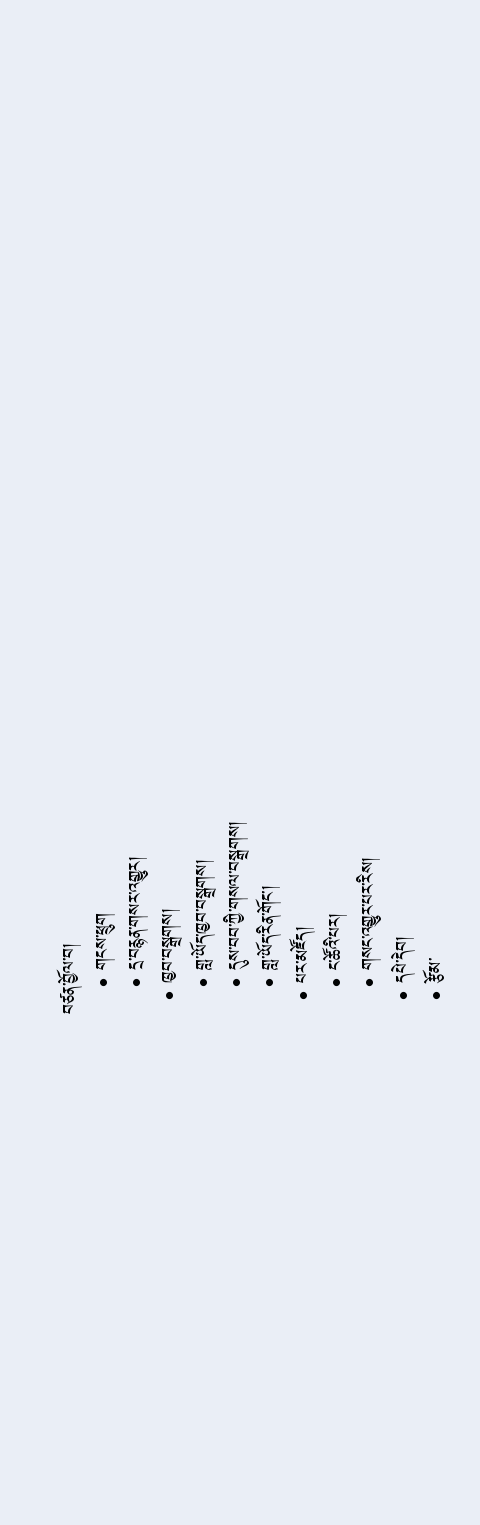བཙན་བྱོལ་བ།
    • གངས་ཕྲུག
    • དྲ་བརྙན་གསར་འགྱུར།
  • ཁྱབ་བསྒྲགས།
    • གླ་ཡོད་ཁྱབ་བསྒྲགས།
    • དུས་བབ་ཀྱི་གསལ་བསྒྲགས།
    • གླ་ཡོད་རིན་གོང་།
  • པར་མཛོད།
    • ང་ཚོའི་པར།
    • གསང་འགྱུར་པར་རིས།
  • དཔེ་དེབ།
  • རྩོམ་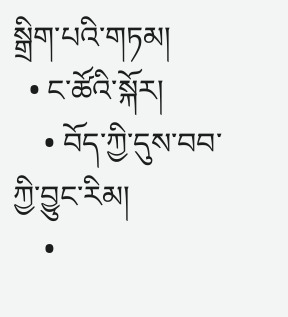སྒྲིག་པའི་གཏམ།
  • ང་ཚོའི་སྐོར།
    • བོད་ཀྱི་དུས་བབ་ཀྱི་བྱུང་རིམ།
    •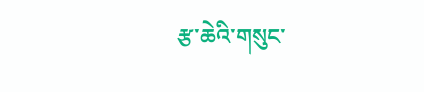རྩ་ཆེའི་གསུང་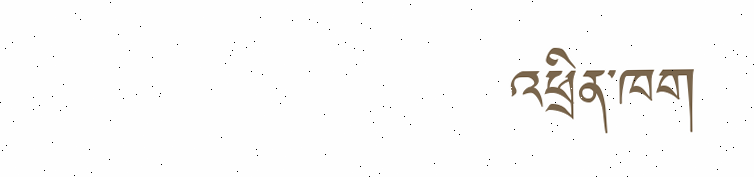འཕྲིན་ཁག